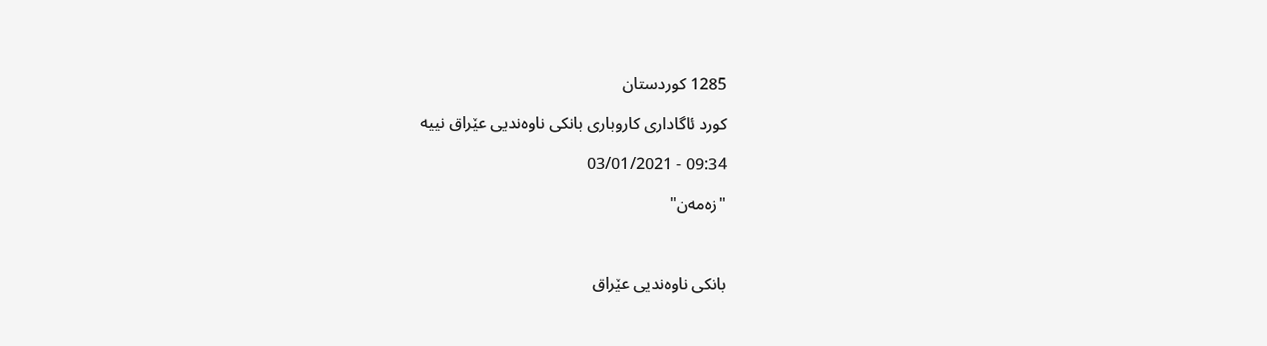1285 کوردستان

كورد ئاگاداری كاروباری بانكی ناوه‌ندیی عێراق نییه‌

09:34 - 03/01/2021

"زه‌مه‌ن"



بانكی ناوه‌ندیی عێراق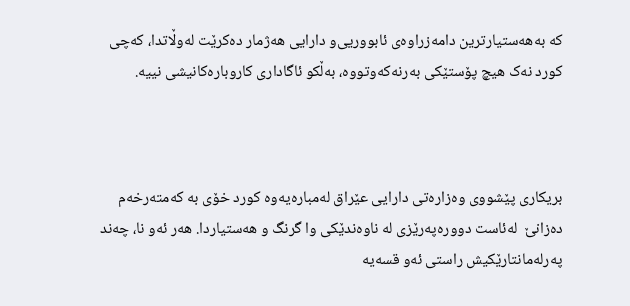كه‌ به‌هه‌ستیارترین دامه‌زراوه‌ی ئابووریی‌و دارایی هه‌ژمار ده‌كرێت له‌وڵاتدا، کەچی کورد نەک هیچ پۆستێکی بەرنەکەوتووە، بەڵکو ئاگاداری كاروباره‌كانیشی نییە.



بریكاری پێشووی وه‌زاره‌تی دارایی عێراق لەمبارەیەوە كورد خۆی بە كه‌مته‌رخه‌م دەزانێ  له‌ئاست دوورەپەرێزی لە ناوەندێکی وا گرنگ و هەستیاردا. هەر ئەو نا، چەند پەرلەمانتارێکیش راستی ئەو قسەیە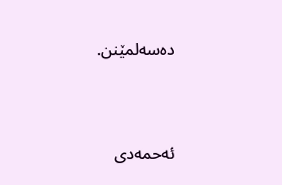دەسەلمێنن.



ئه‌حمه‌دی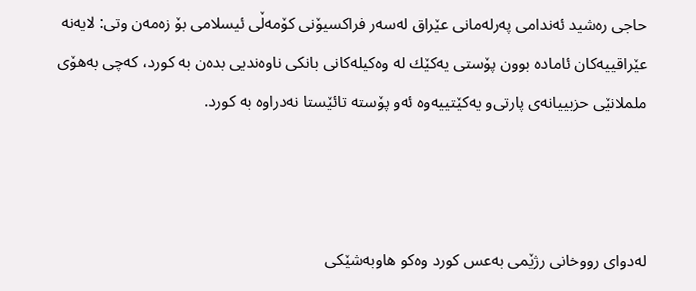حاجی ره‌شید ئەندامی پەرلەمانی عێراق لەسەر فراکسیۆنی کۆمەڵی ئیسلامی بۆ زەمەن وتی: لایه‌نه‌ عێراقییه‌كان ئاماده‌ بوون پۆستی یه‌كێك له ‌وه‌كیله‌كانی بانكی ناوه‌ندیی بده‌ن به ‌كورد، کەچی به‌هۆی ململانێی حزبییانەی پارتی‌و یه‌كێتییه‌وه‌ ئه‌و پۆسته‌ ‌تائێستا نه‌دراوه‌ به ‌كورد.



له‌دوای رووخانی رژێمی به‌عس كورد وه‌كو هاوبه‌شێكی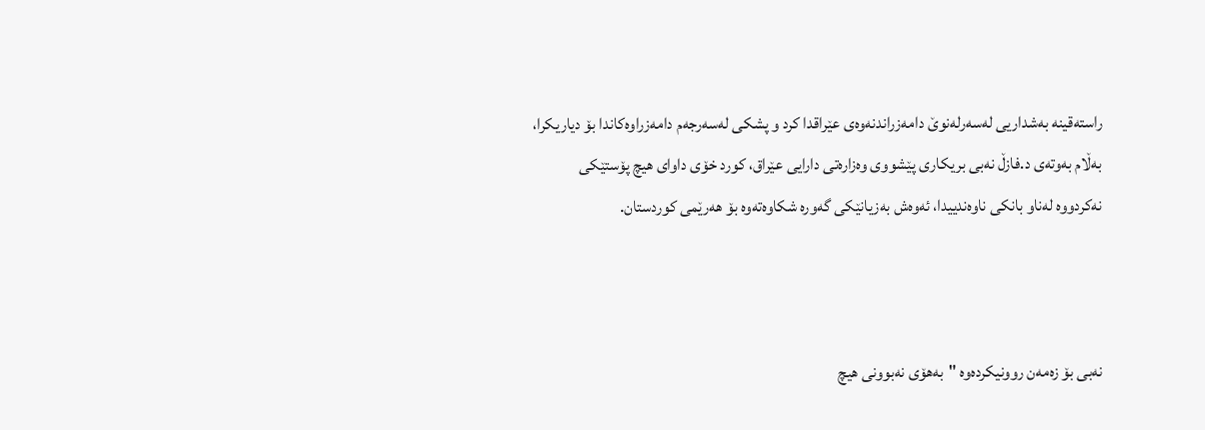راسته‌قینه‌ به‌شداریی له‌سه‌رله‌نوێ دامه‌زراندنه‌وه‌ی عێراقدا كرد‌ و پشكی له‌سه‌رجه‌م دامه‌زراوه‌كاندا بۆ دیاریكرا، به‌ڵام به‌وته‌ی د.فازڵ نه‌بی بریكاری پێشووی وه‌زاره‌تی دارایی عێراق، كورد خۆی داوای هیچ پۆستێكی نه‌كردووه‌ له‌ناو بانکی ناوەندییدا، ئه‌وه‌ش به‌زیانێكی گه‌وره‌ شكاوه‌ته‌وه‌ بۆ هه‌رێمی كوردستان.



نه‌بی بۆ زه‌مه‌ن روونیكرده‌وه‌ "به‌هۆی نه‌بوونی هیچ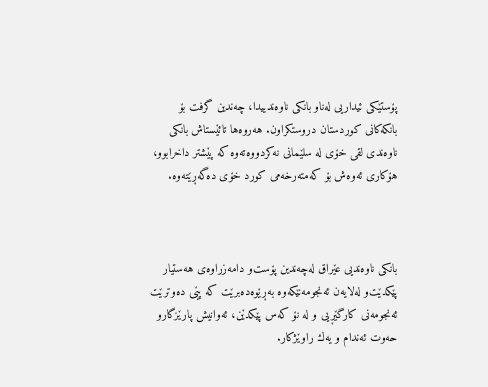پۆستێكی ئیداریی له‌ناو بانكی ناوه‌ندییدا، چه‌ندین گرفت بۆ بانكه‌كانی كوردستان دروستكراون. هەروەها ‌تائێستاش بانكی ناوه‌ندی لقی خۆی له ‌سلێمانی نه‌كردووەته‌وه‌ كه‌ پێشتر داخرابوو، هۆكاری ئه‌وه‌ش بۆ كه‌مته‌رخه‌می كورد خۆی ده‌گه‌ڕێته‌وه‌.



بانكی ناوه‌ندیی عێراق له‌چه‌ندین پۆست‌و دامه‌زراوه‌ی هه‌ستیار پێكدێت‌و له‌لایه‌ن ئه‌نجومه‌نێكه‌وه‌ به‌ڕێوه‌ده‌برێت كه‌ پێی ده‌وترێت ئه‌نجومه‌نی كارگێڕیی ‌و له‌ نۆ كه‌س پێكدێن، ئه‌وانیش پارێزگار‌و حه‌وت ئه‌ندام ‌و یه‌ك راوێژكار.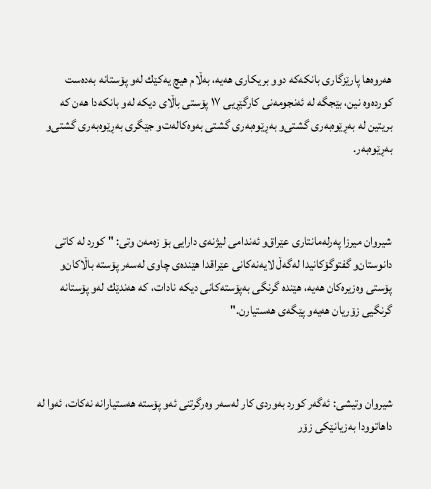هه‌روه‌ها پارێزگاری بانكه‌كه‌ دوو بریكاری هه‌یه‌، به‌ڵام هیچ یه‌كێك له‌و پۆستانه‌ به‌ده‌ست كورده‌وه‌ نین، بێجگه‌ له ‌ئه‌نجومه‌نی كارگێڕیی ١٧ پۆستی باڵای دیكه‌ لەو ‌بانكه‌دا هەن‌ كه‌ بریتین له‌ به‌ڕێوه‌به‌ری گشتی‌و به‌ڕێوه‌به‌ری گشتی به‌وه‌كاله‌ت‌و جێگری به‌ڕێوه‌به‌ری گشتی‌و به‌ڕێوه‌به‌ر.



شیروان میرزا په‌رله‌مانتاری عێراق‌و ئه‌ندامی لیژنه‌ی دارایی بۆ زه‌مه‌ن وتی: " كورد له كاتی دانوستان‌و گفتوگۆكانیدا له‌گه‌ڵ لایه‌نه‌كانی عێراقدا هێنده‌ی چاوی له‌سه‌ر پۆسته‌ باڵاكان‌و پۆستی وه‌زیره‌كان هه‌یه‌، هێنده‌ گرنگی به‌پۆسته‌كانی دیكه‌ نادات، كه‌ هه‌ندێك له‌و پۆستانه‌ گرنگیی زۆریان هه‌یه‌‌و پێگه‌ی هه‌ستیارن."



شیروان وتیشی: ئه‌گه‌ر كورد به‌وردی كار له‌سه‌ر وه‌رگرتنی ئه‌و پۆسته‌ هه‌ستیارانه‌ نه‌كات، ئه‌وا له‌ داهاتوودا به‌زیانێكی زۆر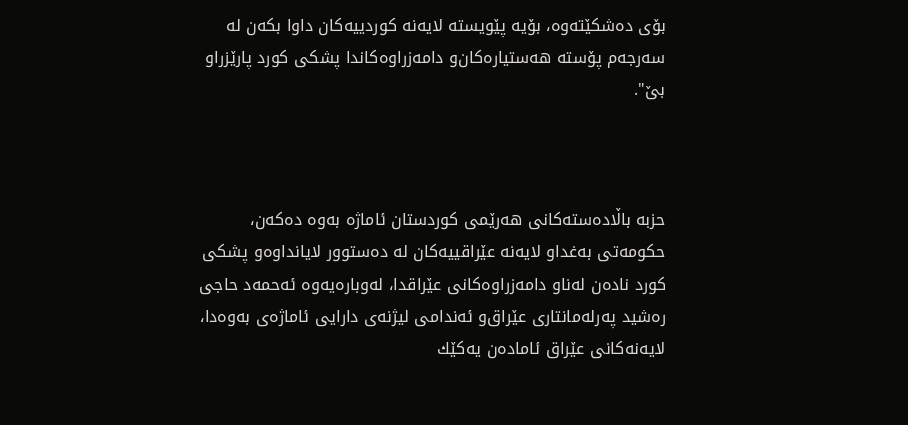بۆی ده‌شكێته‌وه‌، بۆیه‌ پێویسته‌ لایه‌نه‌ كوردییه‌كان داوا بكه‌ن له‌ سه‌رجه‌م پۆسته‌ هه‌ستیاره‌كان‌و دامه‌زراوه‌كاندا پشكی كورد پارێزراو بێ".



حزبه‌ باڵاده‌سته‌كانی هه‌رێمی كوردستان ئاماژه‌ به‌وه‌ ده‌كه‌ن، حكومه‌تی به‌غدا‌و لایه‌نه‌ عێراقییه‌كان له‌ ده‌ستوور لایانداوه‌‌و پشكی كورد ناده‌ن لەناو دامه‌زراوه‌كانی عێراقدا، له‌وباره‌یه‌وه‌ ئه‌حمه‌د حاجی ره‌شید په‌رله‌مانتاری عێراق‌و ئه‌ندامی لیژنه‌ی دارایی ئاماژەی بەوەدا، لایه‌نه‌كانی عێراق ئاماده‌ن یه‌كێك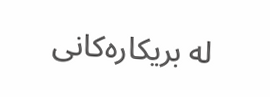له ‌بریكاره‌كانی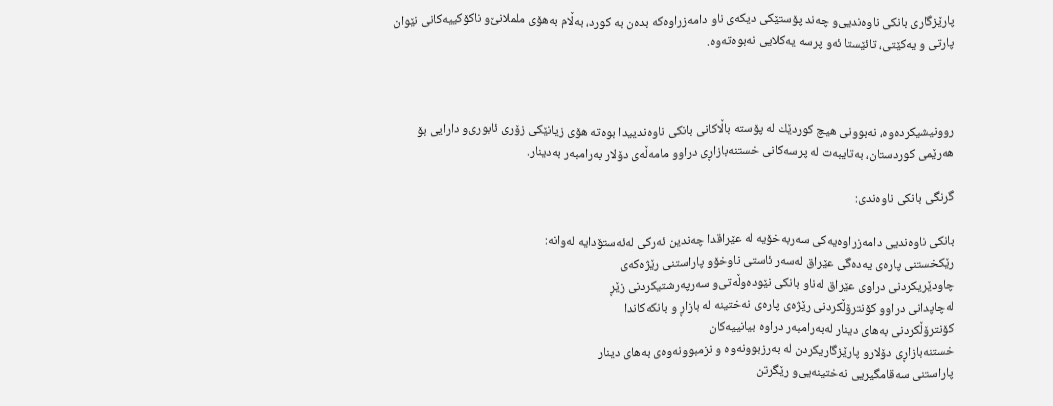پارێزگاری بانكی ناوه‌ندیی‌و چه‌ند پۆستێكی دیكه‌ی ناو دامه‌زراوه‌كه‌ بده‌ن به‌ كورد، به‌ڵام به‌هۆی ململانێ‌و ناكۆكییه‌كانی نێوان پارتی ‌و یه‌كێتی، ‌تائێستا ئه‌و پرسه‌ یه‌كلایی نه‌بوه‌ته‌وه‌.



روونیشیكرده‌وه‌، نه‌بوونی هیچ كوردێك له‌ پۆسته‌ باڵاكانی بانكی ناوه‌ندییدا بوه‌ته‌ هۆی زیانێكی زۆری ئابوری‌و دارایی بۆ هه‌رێمی كوردستان، به‌تایبه‌ت له‌ پرسه‌كانی خستنه‌بازاڕی دراوو مامه‌ڵه‌ی دۆلار به‌رامبه‌ر به‌دینار.

گرنگی بانكی ناوه‌ندی:

بانكی ناوه‌ندیی دامه‌زراوه‌یه‌كی سه‌ربه‌خۆیه‌ له‌ عێراقدا چه‌ندین ئه‌ركی له‌ئه‌ستۆدایه‌ له‌وانه‌:
رێكخستنی پاره‌ی یه‌ده‌گی عێراق له‌سه‌ر ئاستی ناوخۆ‌و پاراستنی رێژه‌كه‌ی
چاودێریكردنی دراوی عێراق له‌ناو بانكی نێوده‌وڵه‌تی‌و سه‌رپه‌رشتیكردنی زێڕ
له‌چاپدانی دراوو كۆنترۆڵكردنی رێژه‌ی پاره‌ی نه‌ختینه‌ له‌ بازاڕ ‌و بانكه‌كاندا
كۆنترۆڵكردنی به‌های دینار له‌به‌رامبه‌ر دراوه‌ بیانییه‌كان
خستنه‌بازاڕی دۆلار‌و پارێزگاریكردن لە به‌رزبوونه‌وه‌ ‌و نزمبوونه‌وه‌ی به‌های دینار
پاراستنی سه‌قامگیریی نه‌ختینه‌یی‌و رێگرتن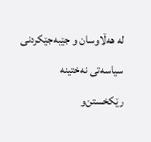له‌ هه‌ڵاوسان ‌و جێبه‌جێكردنی سیاسه‌تی نه‌ختینه‌
رێكخستن‌و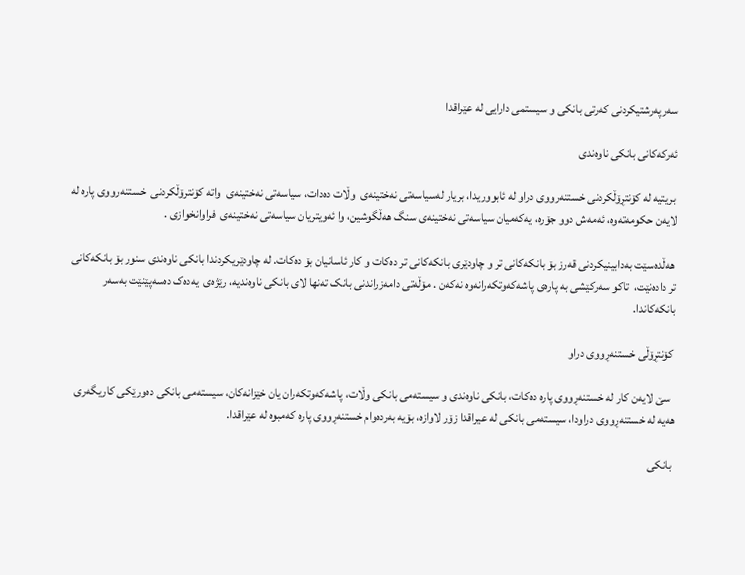سه‌رپه‌رشتیكردنی كه‌رتی بانكی ‌و سیستمی دارایی له‌ عێراقدا

ئەرکەکانی بانکی ناوەندی

 بریتیە لە کۆنتڕۆڵکردنی خستنەرووی دراو لە ئابووریدا، بریار لەسیاسەتی نەختینەی  وڵات دەدات، سیاسەتی نەختینەی  واتە کۆنترۆڵکردنی  خستنەرووی پارە لە لایەن حكومەتەوە، ئەمەش دوو جۆرە، یەکەمیان سیاسەتی نەختینەی سنگ هەڵگوشین، وا ئەویتریان سیاسەتی نەختینەی  فراوانخوازی .

 هەڵدەسێت بەدابینیکردنی قەرز بۆ بانکەکانی تر و چاودێری بانکەکانی تر دەکات و کار ئاسانیان بۆ دەکات. لە چاودێریکردندا بانکی ناوەندی سنور بۆ بانکەکانی تر دادەنێت،  تاکو سەرکێشی بە پارەی پاشەکەوتکەرانەوە نەکەن . مۆڵەتی دامەزراندنی بانک تەنها لای بانکی ناوەندیە، رێژەی  یەدەک دەسەپێنێت بەسەر بانکەکاندا.

 کۆنتڕۆڵی خستنەڕووی دراو

  سێ لایەن کار لە خستنەڕووی پارە دەکات، بانکی ناوەندی و سیستەمی بانکی وڵات، پاشەکەوتکەران یان خێزانەکان، سیستەمی بانکی دەورێکی کاریگەری هەیە لە خستنەڕووی دراودا، سیستەمی بانکی لە عیراقدا زۆر لاوازە، بۆیە بەردەوام خستنەڕووی پارە کەمبوە لە عێراقدا.

 بانکی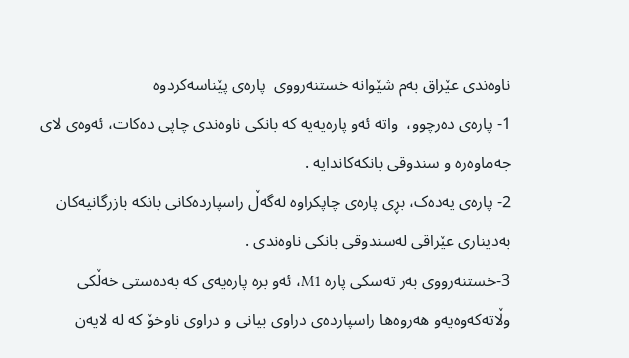ناوەندی عێراق بەم شێوانە خستنەرووی  پارەی پێناسەکردوە
1- پارەی دەرچوو،  واتە ئەو پارەیەیە کە بانکی ناوەندی چاپی دەکات، ئەوەی لای  جەماوەرە و سندوقی بانکەکاندایە .
2- پارەی یەدەک، بڕی پارەی چاپکراوە لەگەڵ راسپاردەکانی بانکە بازرگانیەکان  بەدیناری عێراقی لەسندوقی بانکی ناوەندی .
3-خستنەرووی بەر تەسکی پارە M1، ئەو برە پارەیەی کە بەدەستی خەڵکی وڵاتەکەوەیەو هەروەها راسپاردەی دراوی بیانی و دراوی ناوخۆ کە لە لایەن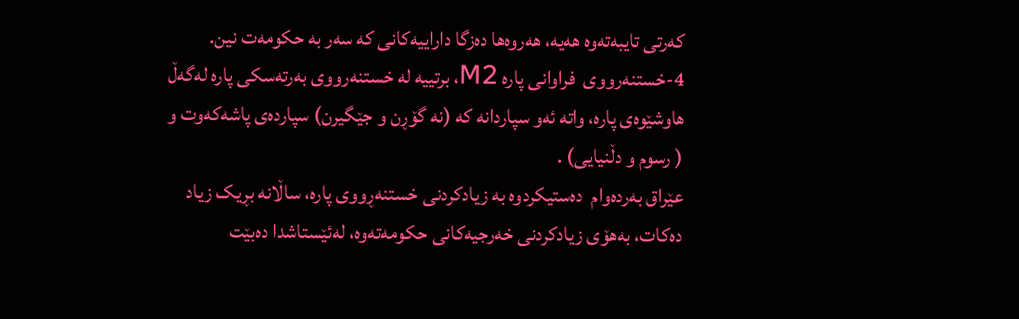کەرتی تایبەتەوە هەیە، هەروەها دەزگا داراییەکانی کە سەر بە حکومەت نین.
4-خستنەرووی  فراوانی پارە M2، برتییە لە خستنەرووی بەرتەسکی پارە لەگەڵ هاوشێوەی پارە، واتە ئەو سپاردانە کە (نە گۆڕن و جێگیرن) سپاردەی پاشەکەوت و ( رسوم و دڵنیایی) .
عێراق بەردەوام  دەستیکردوە بە زیادکردنی خستنەڕووی پارە، ساڵانە بڕیک زیاد دەکات، بەهۆی زیادکردنی خەرجیەکانی حکومەتەوە، لەئێستاشدا دەبێت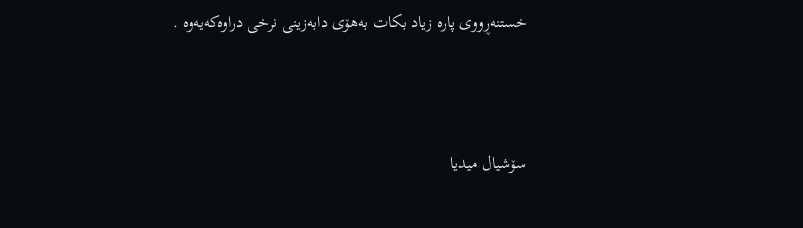خستنەڕووی پارە زیاد بکات بەهۆی دابەزینی نرخی دراوەکەیەوە .




سۆشیال میدیا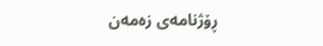ڕۆژنامەی زەمەن